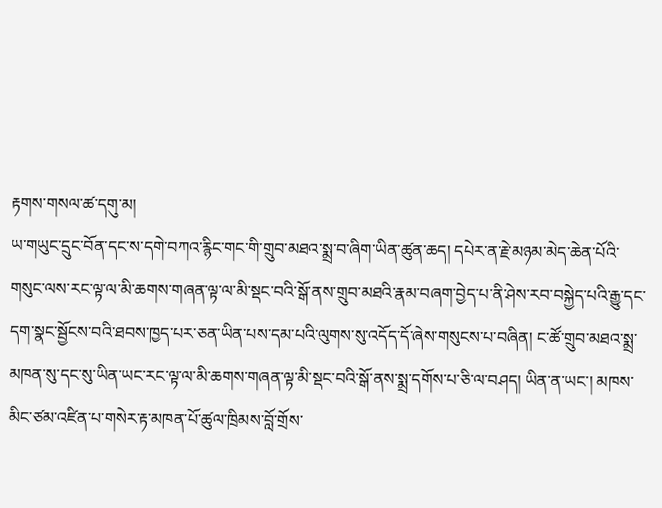རྟགས་གསལ་ཚ་དགུ་མ།
ཡ་གཡུང་དྲུང་བོན་དང་ས་དགེ་བཀའ་རྙིང་གང་གི་གྲུབ་མཐའ་སྨྲ་བ་ཞིག་ཡིན་ཚུན་ཆད། དཔེར་ན་རྗེ་མཉམ་མེད་ཆེན་པོའི་གསུང་ལས་རང་ལྟ་ལ་མི་ཆགས་གཞན་ལྟ་ལ་མི་སྡང་བའི་སྒོ་ནས་གྲུབ་མཐའི་རྣམ་བཞག་བྱེད་པ་ནི་ཤེས་རབ་བསྐྱེད་པའི་རྒྱུ་དང་དག་སྣང་སྦྱོངས་བའི་ཐབས་ཁྱད་པར་ཅན་ཡིན་པས་དམ་པའི་ལུགས་སུ་འདོད་དོ་ཞེས་གསུངས་པ་བཞིན། ང་ཚོ་གྲུབ་མཐའ་སྨྲ་མཁན་སུ་དང་སུ་ཡིན་ཡང་རང་ལྟ་ལ་མི་ཆགས་གཞན་ལྟ་མི་སྡང་བའི་སྒོ་ནས་སྨྲ་དགོས་པ་ཅི་ལ་བཤད། ཡིན་ན་ཡང་། མཁས་མིང་ཙམ་འཛིན་པ་གསེར་རྟ་མཁན་པོ་ཚུལ་ཁྲིམས་བློ་གྲོས་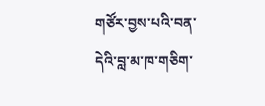གཙོར་བྱས་པའི་བན་དེའི་བླ་མ་ཁ་གཅིག་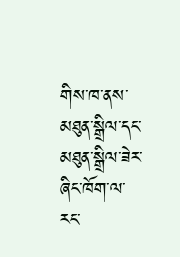གིས་ཁ་ནས་མཐུན་སྒྲིལ་དང་མཐུན་སྒྲིལ་ཟེར་ཞིང་ཁོག་ལ་རང་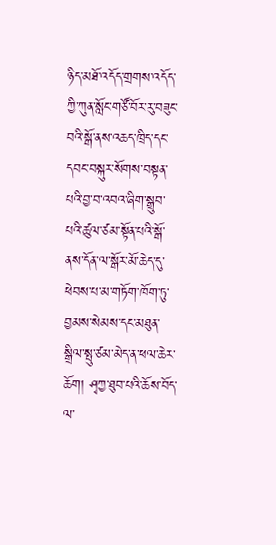ཉིད་མཐོ་འདོད་གྲགས་འདོད་ཀྱི་ཀུན་སློང་གཙོ་བོར་རུ་བཟུང་བའི་སྒོ་ནས་འཆད་ཁྲིད་དང་དབང་བསྐུར་སོགས་བསྟན་པའི་བྱ་བ་འབའ་ཞིག་སྒྲུབ་པའི་ཚུལ་ཙམ་སྟོན་པའི་སྒོ་ནས་དོན་ལ་སྒོར་མོ་ཆེད་དུ་ཕེབས་པ་མ་གཏོག་ཁོག་ཏུ་བྱམས་སེམས་དང་མཐུན་སྒྲིལ་སྤུ་ཙམ་མེད་ན་ཕལ་ཆེར་ཆོག། ཤྭཀྱ་ཐུབ་པའི་ཆོས་བོད་ལ་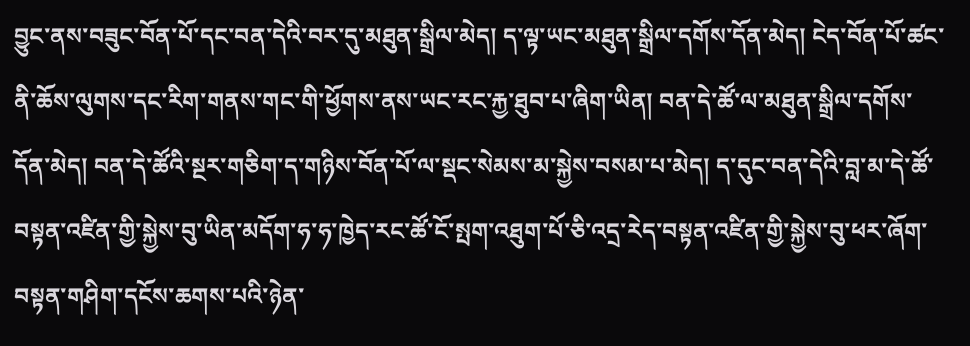བྱུང་ནས་བཟུང་བོན་པོ་དང་བན་དེའི་བར་དུ་མཐུན་སྒྲིལ་མེད། ད་ལྟ་ཡང་མཐུན་སྒྲིལ་དགོས་དོན་མེད། ངེད་བོན་པོ་ཚང་ནི་ཆོས་ལུགས་དང་རིག་གནས་གང་གི་ཕྱོགས་ནས་ཡང་རང་རྐྱ་ཐུབ་པ་ཞིག་ཡིན། བན་དེ་ཚོ་ལ་མཐུན་སྒྲིལ་དགོས་དོན་མེད། བན་དེ་ཚོའི་སྔར་གཅིག་ད་གཉིས་བོན་པོ་ལ་སྡང་སེམས་མ་སྐྱེས་བསམ་པ་མེད། ད་དུང་བན་དེའི་བླ་མ་དེ་ཚོ་བསྟན་འཛིན་གྱི་སྐྱེས་བུ་ཡིན་མདོག་ཧ་ཧ་ཁྱེད་རང་ཚོ་ངོ་སྤག་འཐུག་པོ་ཅི་འདྲ་རེད་བསྟན་འཛིན་གྱི་སྐྱེས་བུ་ཕར་ཞོག་བསྟན་གཤིག་དངོས་ཆགས་པའི་ཉེན་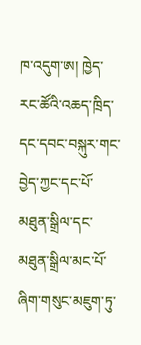ཁ་འདུག་ཨ། ཁྱེད་རང་ཚོའི་འཆད་ཁྲིད་དང་དབང་བསྐུར་གང་བྱེད་ཀྱང་དང་པོ་མཐུན་སྒྲིལ་དང་མཐུན་སྒྲིལ་མང་པོ་ཞིག་གསུང་མཇུག་ཏུ་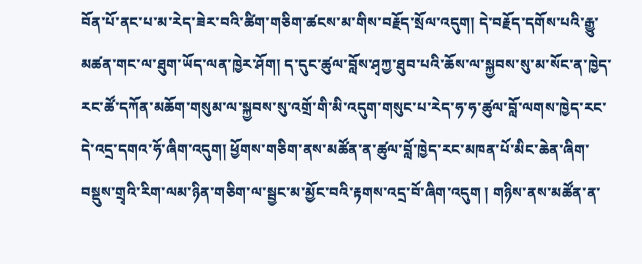བོན་པོ་ནང་པ་མ་རེད་ཟེར་བའི་ཚིག་གཅིག་ཚངས་མ་གིས་བརྗོད་སྲོལ་འདུག། དེ་བརྗོད་དགོས་པའི་རྒྱུ་མཚན་གང་ལ་ཐུག་ཡོད་ལན་ཁྱེར་ཤོག། ད་དུང་ཚུལ་བློས་ཤྭཀྱ་ཐུབ་པའི་ཆོས་ལ་སྐྱབས་སུ་མ་སོང་ན་ཁྱེད་རང་ཚོ་དཀོན་མཆོག་གསུམ་ལ་སྐྱབས་སུ་འགྲོ་གི་མི་འདུག་གསུང་པ་རེད་ཧ་ཧ་ཚུལ་བློ་ལགས་ཁྱེད་རང་དེ་འདྲ་དགའ་ཧོ་ཞིག་འདུག། ཕྱོགས་གཅིག་ནས་མཚོན་ན་ཚུལ་བློ་ཁྱེད་རང་མཁན་པོ་མིང་ཆེན་ཞིག་བསྡུས་གྲྭའི་རིག་ལམ་ཉིན་གཅིག་ལ་སྦྱང་མ་མྱོང་བའི་རྟགས་འདྲ་བོ་ཞིག་འདུག ། གཉིས་ནས་མཚོན་ན་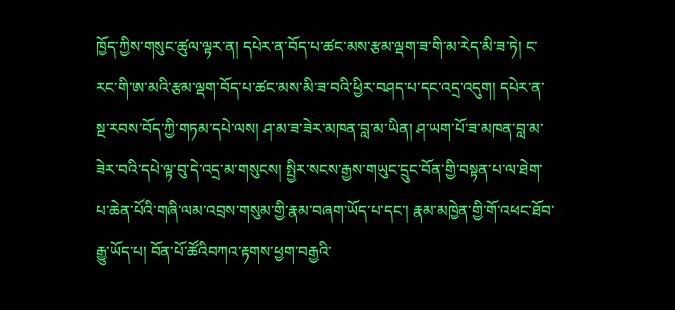ཁྱོད་ཀྱིས་གསུང་ཚུལ་ལྟར་ན། དཔེར་ན་བོད་པ་ཚང་མས་རྩམ་ལྡག་ཟ་གི་མ་རེད་མི་ཟ་ཏེ། ང་རང་གི་ཨ་མའི་རྩམ་ལྡག་བོད་པ་ཚང་མས་མི་ཟ་བའི་ཕྱིར་བཤད་པ་དང་འདྲ་འདུག། དཔེར་ན་སྔ་རབས་བོད་ཀྱི་གཏམ་དཔེ་ལས། ཤ་མ་ཟ་ཟེར་མཁན་བླ་མ་ཡིན། ཤ་ཡག་པོ་ཟ་མཁན་བླ་མ་ཟེར་བའི་དཔེ་ལྟ་བུ་དེ་འདྲ་མ་གསུངས། སྤྱིར་སངས་རྒྱས་གཡུང་དྲུང་བོན་གྱི་བསྟན་པ་ལ་ཐེག་པ་ཆེན་པོའི་གཞི་ལམ་འབྲས་གསུམ་གྱི་རྣམ་བཞག་ཡོད་པ་དང་། རྣམ་མཁྱེན་གྱི་གོ་འཕང་ཐོབ་རྒྱུ་ཡོད་པ། བོན་པོ་ཚོའིབཀའ་རྟགས་ཕྱག་བརྒྱའི་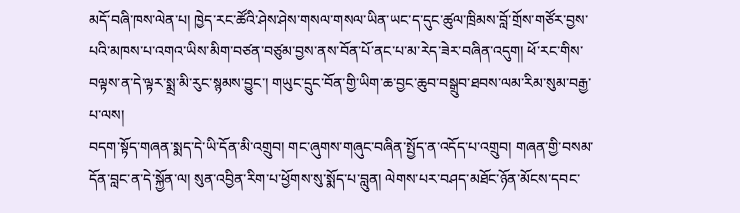མདོ་བཞི་ཁས་ལེན་པ། ཁྱེད་རང་ཚོའི་ཤེས་ཤེས་གསལ་གསལ་ཡིན་ཡང་ད་དུང་ཚུལ་ཁྲིམས་བློ་གྲོས་གཙོར་བྱས་པའི་མཁས་པ་འགའ་ཡིས་མིག་བཙན་བཙུམ་བྱས་ནས་བོན་པོ་ནང་པ་མ་རེད་ཟེར་བཞིན་འདུག། ཕོ་རང་གིས་བལྟས་ན་དེ་ལྟར་སྨྲ་མི་རུང་སྙམས་བྱུང་། གཡུང་དྲུང་བོན་གྱི་ཡིག་ཆ་བྱང་ཆུབ་བསྒྲུབ་ཐབས་ལམ་རིམ་སུམ་བརྒྱ་པ་ལས།
བདག་སྟོད་གཞན་སྨད་དེ་ཡི་དོན་མི་འགྲུབ། གང་ཞུགས་གཞུང་བཞིན་སྤྱོད་ན་འདོད་པ་འགྲུབ། གཞན་གྱི་བསམ་དོན་བླང་ན་དེ་སྐྱོན་ལ། སུན་འབྱིན་རིག་པ་ཕྱོགས་སུ་སྨོད་པ་བླུན། ལེགས་པར་བཤད་མཐོང་ཉོན་མོངས་དབང་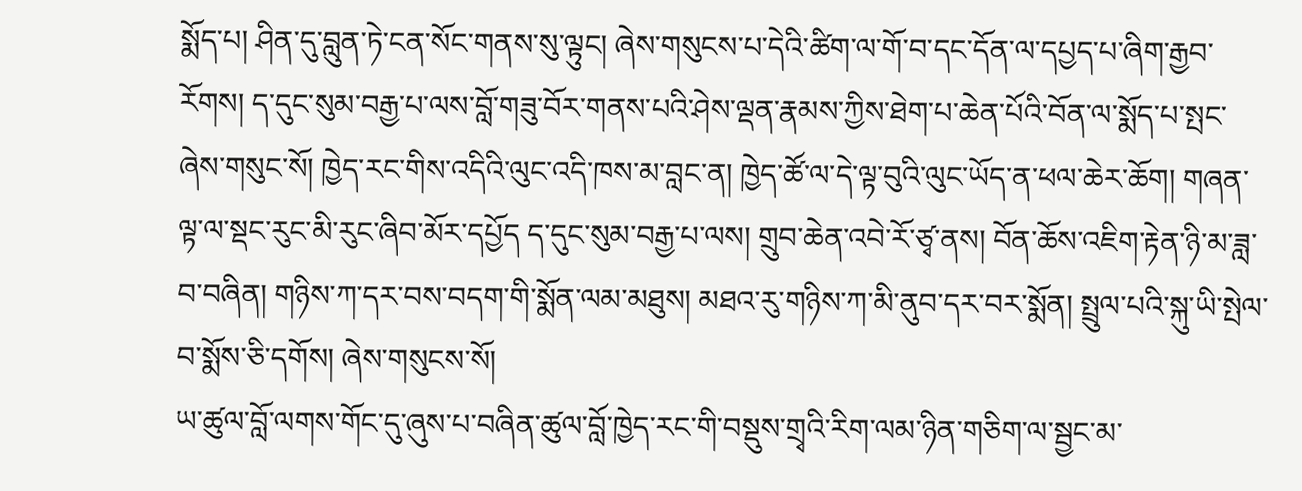སྨོད་པ། ཤིན་དུ་བླུན་ཏེ་ངན་སོང་གནས་སུ་ལྟུང། ཞེས་གསུངས་པ་དེའི་ཚིག་ལ་གོ་བ་དང་དོན་ལ་དཔྱད་པ་ཞིག་རྒྱབ་རོགས། ད་དུང་སུམ་བརྒྱ་པ་ལས་བློ་གཟུ་བོར་གནས་པའི་ཤེས་ལྡན་རྣམས་ཀྱིས་ཐེག་པ་ཆེན་པོའི་བོན་ལ་སྨོད་པ་སྤང་ཞེས་གསུང་སོ། ཁྱེད་རང་གིས་འདིའི་ལུང་འདི་ཁས་མ་བླང་ན། ཁྱེད་ཚོ་ལ་དེ་ལྟ་བུའི་ལུང་ཡོད་ན་ཕལ་ཆེར་ཆོག། གཞན་ལྟ་ལ་སྡང་རུང་མི་རུང་ཞིབ་མོར་དཔྱོད ད་དུང་སུམ་བརྒྱ་པ་ལས། གྲུབ་ཆེན་འབེ་རོ་ཙྭ་ནས། བོན་ཆོས་འཇིག་རྟེན་ཉི་མ་ཟླ་བ་བཞིན། གཉིས་ཀ་དར་བས་བདག་གི་སྨོན་ལམ་མཐུས། མཐའ་རུ་གཉིས་ཀ་མི་ནུབ་དར་བར་སྨོན། སྤྲུལ་པའི་སྐུ་ཡི་སྤེལ་བ་སྨོས་ཅི་དགོས། ཞེས་གསུངས་སོ།
ཡ་ཚུལ་བློ་ལགས་གོང་དུ་ཞུས་པ་བཞིན་ཚུལ་བློ་ཁྱེད་རང་གི་བསྡུས་གྲྭའི་རིག་ལམ་ཉིན་གཅིག་ལ་སྦྱང་མ་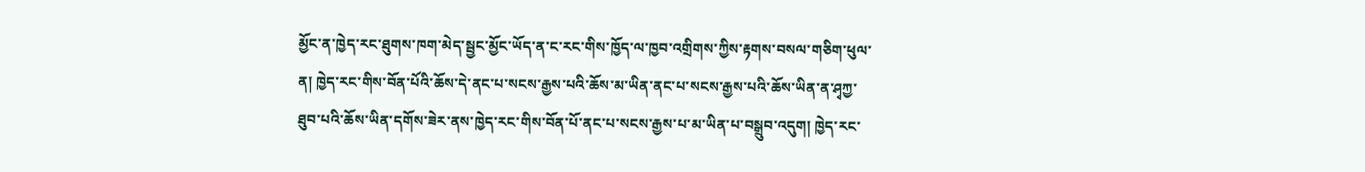མྱོང་ན་ཁྱེད་རང་ཐུགས་ཁག་མེད་སྦྱང་མྱོང་ཡོད་ན་ང་རང་གིས་ཁྱོད་ལ་ཁྱབ་འགྲིགས་ཀྱིས་རྟགས་བསལ་གཅིག་ཕུལ་ན། ཁྱེད་རང་གིས་བོན་པོའི་ཆོས་དེ་ནང་པ་སངས་རྒྱས་པའི་ཆོས་མ་ཡིན་ནང་པ་སངས་རྒྱས་པའི་ཆོས་ཡིན་ན་ཤྭཀྱ་ཐུབ་པའི་ཆོས་ཡིན་དགོས་ཟེར་ནས་ཁྱེད་རང་གིས་བོན་པོ་ནང་པ་སངས་རྒྱས་པ་མ་ཡིན་པ་བསྒྲུབ་འདུག། ཁྱེད་རང་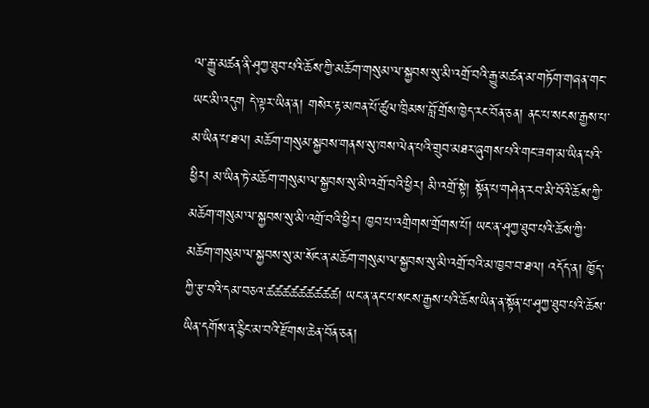ལ་རྒྱུ་མཚན་ནི་ཤྭཀྱ་ཐུབ་པའི་ཆོས་ཀྱི་མཆོག་གསུམ་ལ་སྐྱབས་སུ་མི་འགྲོ་བའི་རྒྱུ་མཚན་མ་གཏོག་གཞན་གང་ཡང་མི་འདུག དེ་ལྟར་ཡིན་ན། གསེར་རྟ་མཁན་པོ་ཚུལ་ཁྲིམས་བློ་གྲོས་ཁྱེད་རང་བོན་ཅན། ནང་པ་སངས་རྒྱས་པ་མ་ཡིན་པ་ཐལ། མཆོག་གསུམ་སྐྱབས་གནས་སུ་ཁས་ལེན་པའི་གྲུབ་མཐར་ཞུགས་པའི་གང་ཟག་མ་ཡིན་པའི་ཕྱིར། མ་ཡིན་ཏེ་མཆོག་གསུམ་ལ་སྐྱབས་སུ་མི་འགྲོ་བའི་ཕྱིར། མི་འགྲོ་སྟེ། སྟོན་པ་གཤེན་རབ་མི་བོའི་ཆོས་ཀྱི་མཆོག་གསུམ་ལ་སྐྱབས་སུ་མི་འགྲོ་བའི་ཕྱིར། ཁྱབ་པ་འགྲིགས་གྲོགས་པོ། ཡང་ན་ཤྭཀྱ་ཐུབ་པའི་ཆོས་ཀྱི་མཆོག་གསུམ་ལ་སྐྱབས་སུ་མ་སོང་ན་མཆོག་གསུམ་ལ་སྐྱབས་སུ་མི་འགྲོ་བའི་མ་ཁྱབ་བ་ཐལ། འདོད་ན། ཁྱོད་ཀྱི་རྩ་བའི་དམ་བཅའ་ཚཚཚཚཚཚཚཚཚ། ཡང་ན་ནང་པ་སངས་རྒྱས་པའི་ཆོས་ཡིན་ན་སྟོན་པ་ཤྭཀྱ་ཐུབ་པའི་ཆོས་ཡིན་དགོས་ན་རྙིང་མ་བའི་རྫོགས་ཆེན་བོན་ཅན།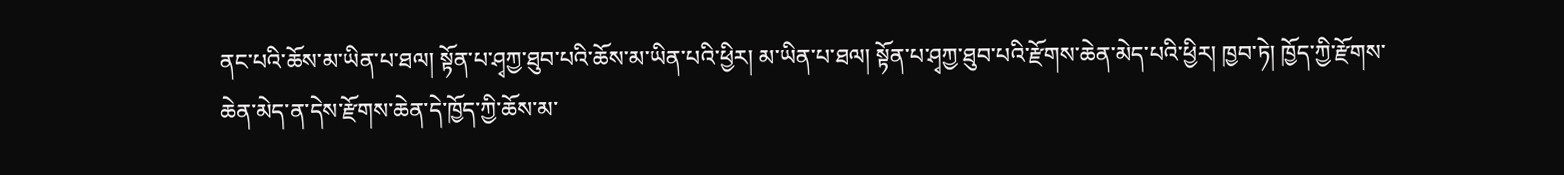ནང་པའི་ཆོས་མ་ཡིན་པ་ཐལ། སྟོན་པ་ཤྭཀྱ་ཐུབ་པའི་ཆོས་མ་ཡིན་པའི་ཕྱིར། མ་ཡིན་པ་ཐལ། སྟོན་པ་ཤྭཀྱ་ཐུབ་པའི་རྫོགས་ཆེན་མེད་པའི་ཕྱིར། ཁྱབ་ཏེ། ཁྱོད་ཀྱི་རྫོགས་ཆེན་མེད་ན་དེས་རྫོགས་ཆེན་དེ་ཁྱོད་ཀྱི་ཆོས་མ་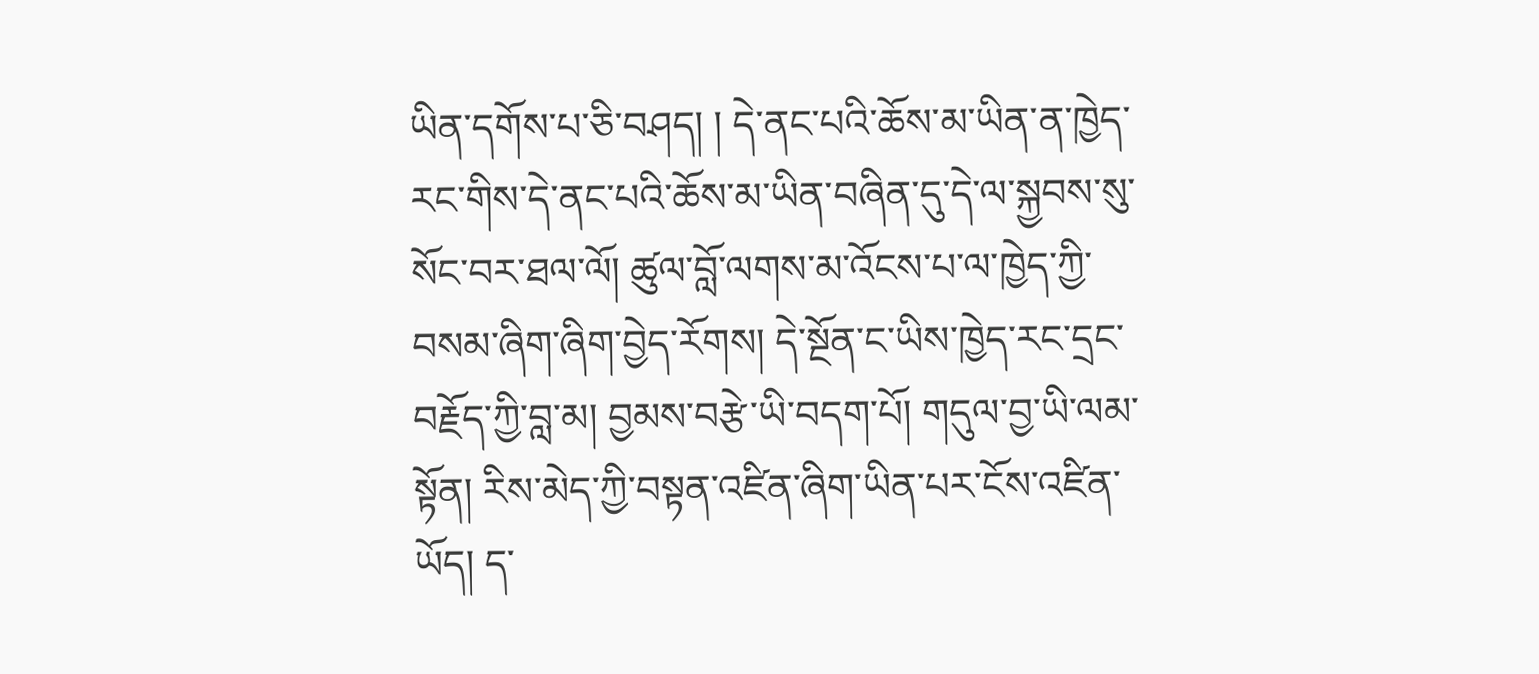ཡིན་དགོས་པ་ཅི་བཤད། ། དེ་ནང་པའི་ཆོས་མ་ཡིན་ན་ཁྱེད་རང་གིས་དེ་ནང་པའི་ཆོས་མ་ཡིན་བཞིན་དུ་དེ་ལ་སྐྱབས་སུ་སོང་བར་ཐལ་ལོ། ཚུལ་བློ་ལགས་མ་འོངས་པ་ལ་ཁྱེད་ཀྱི་བསམ་ཞིག་ཞིག་བྱེད་རོགས། དེ་སྔོན་ང་ཡིས་ཁྱེད་རང་དྲང་བརྗོད་ཀྱི་བླ་མ། བྱམས་བརྩེ་ཡི་བདག་པོ། གདུལ་བྱ་ཡི་ལམ་སྟོན། རིས་མེད་ཀྱི་བསྟན་འཛིན་ཞིག་ཡིན་པར་ངོས་འཛིན་ཡོད། ད་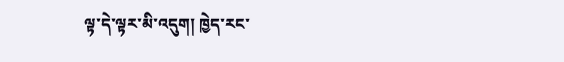ལྟ་དེ་ལྟར་མི་འདུག། ཁྱེད་རང་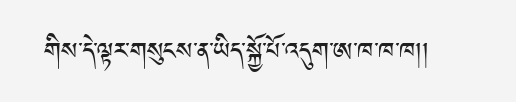གིས་དེ་ལྟར་གསུངས་ན་ཡིད་སྐྱོ་པོ་འདུག་ཨ་ཁ་ཁ་ཁ།།